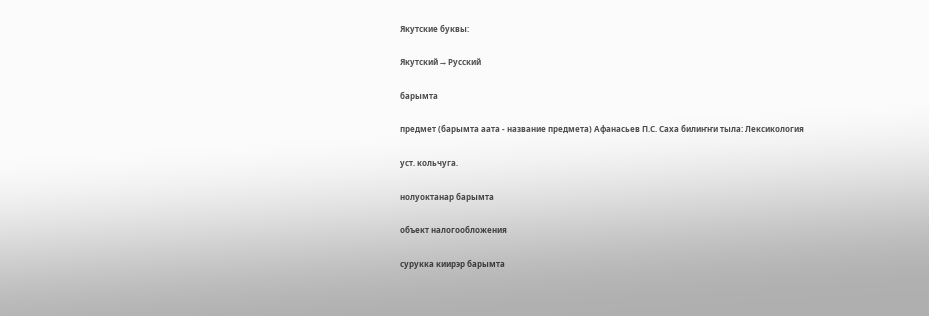Якутские буквы:

Якутский → Русский

барымта

предмет (барымта аата - название предмета) Афанасьев П.С. Саха билиҥҥи тыла: Лексикология

уст. кольчуга.

нолуоктанар барымта

объект налогообложения

сурукка киирэр барымта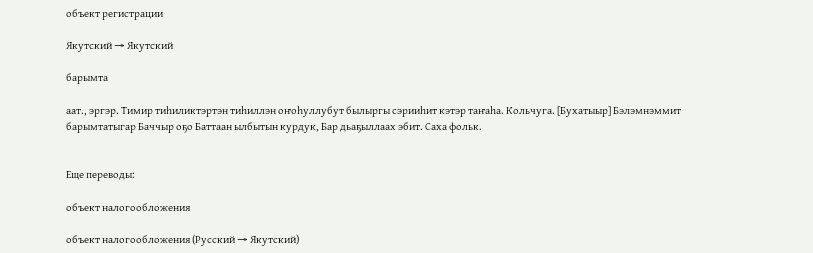объект регистрации

Якутский → Якутский

барымта

аат., эргэр. Тимир тиһиликтэртэн тиһиллэн оҥоһуллубут былыргы сэрииһит кэтэр таҥаһа. Кольчуга. [Бухатыыр] Бэлэмнэммит барымтатыгар Баччыр оҕо Баттаан ылбытын курдук, Бар дьаҕыллаах эбит. Саха фольк.


Еще переводы:

объект налогообложения

объект налогообложения (Русский → Якутский)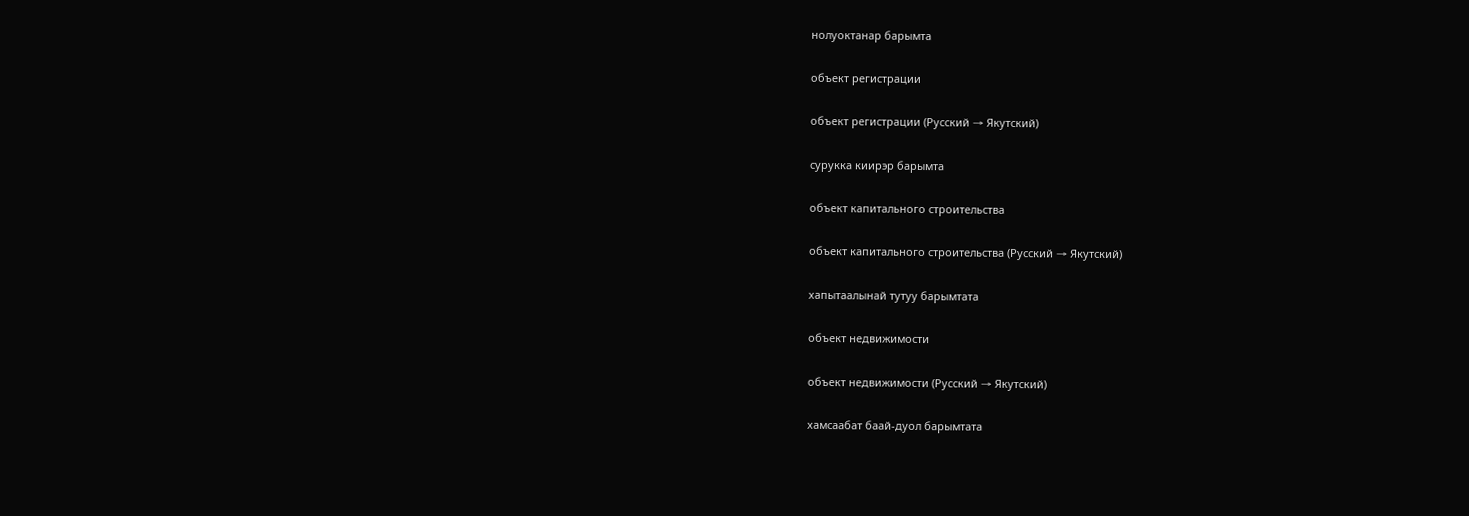нолуоктанар барымта

объект регистрации

объект регистрации (Русский → Якутский)

сурукка киирэр барымта

объект капитального строительства

объект капитального строительства (Русский → Якутский)

хапытаалынай тутуу барымтата

объект недвижимости

объект недвижимости (Русский → Якутский)

хамсаабат баай-дуол барымтата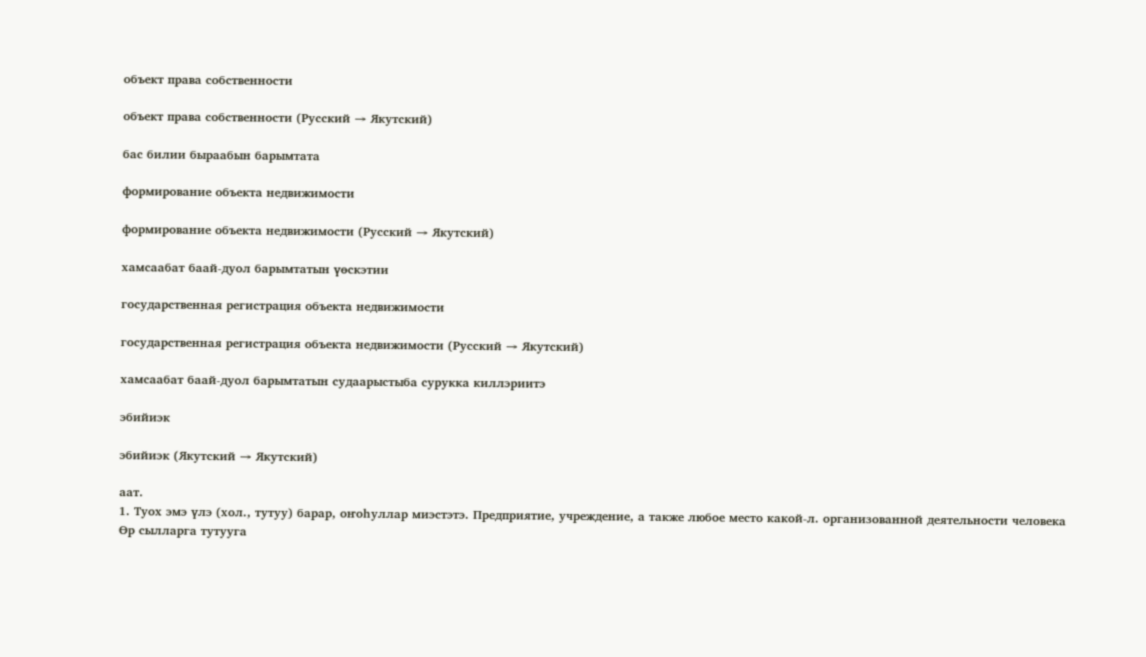объект права собственности

объект права собственности (Русский → Якутский)

бас билии быраабын барымтата

формирование объекта недвижимости

формирование объекта недвижимости (Русский → Якутский)

хамсаабат баай-дуол барымтатын үөскэтии

государственная регистрация объекта недвижимости

государственная регистрация объекта недвижимости (Русский → Якутский)

хамсаабат баай-дуол барымтатын судаарыстыба сурукка киллэриитэ

эбийиэк

эбийиэк (Якутский → Якутский)

аат.
1. Туох эмэ үлэ (хол., тутуу) барар, оҥоһуллар миэстэтэ. Предприятие, учреждение, а также любое место какой-л. организованной деятельности человека
Өр сылларга тутууга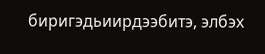биригэдьиирдээбитэ, элбэх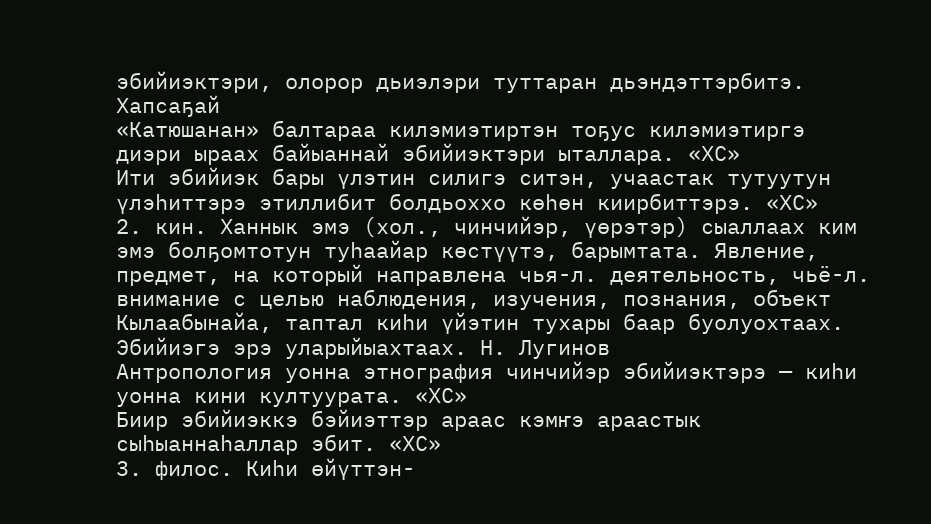эбийиэктэри, олорор дьиэлэри туттаран дьэндэттэрбитэ. Хапсаҕай
«Катюшанан» балтараа килэмиэтиртэн тоҕус килэмиэтиргэ диэри ыраах байыаннай эбийиэктэри ыталлара. «ХС»
Ити эбийиэк бары үлэтин силигэ ситэн, учаастак тутуутун үлэһиттэрэ этиллибит болдьоххо көһөн киирбиттэрэ. «ХС»
2. кин. Ханнык эмэ (хол., чинчийэр, үөрэтэр) сыаллаах ким эмэ болҕомтотун туһаайар көстүүтэ, барымтата. Явление, предмет, на который направлена чья-л. деятельность, чьё-л. внимание с целью наблюдения, изучения, познания, объект
Кылаабынайа, таптал киһи үйэтин тухары баар буолуохтаах. Эбийиэгэ эрэ уларыйыахтаах. Н. Лугинов
Антропология уонна этнография чинчийэр эбийиэктэрэ — киһи уонна кини култуурата. «ХС»
Биир эбийиэккэ бэйиэттэр араас кэмҥэ араастык сыһыаннаһаллар эбит. «ХС»
3. филос. Киһи өйүттэн-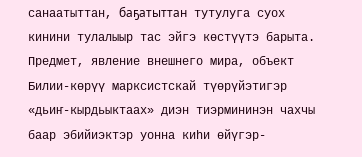санаатыттан, баҕатыттан тутулуга суох кинини тулалыыр тас эйгэ көстүүтэ барыта. Предмет, явление внешнего мира, объект
Билии-көрүү марксистскай түөрүйэтигэр «дьиҥ-кырдьыктаах» диэн тиэрмининэн чахчы баар эбийиэктэр уонна киһи өйүгэр-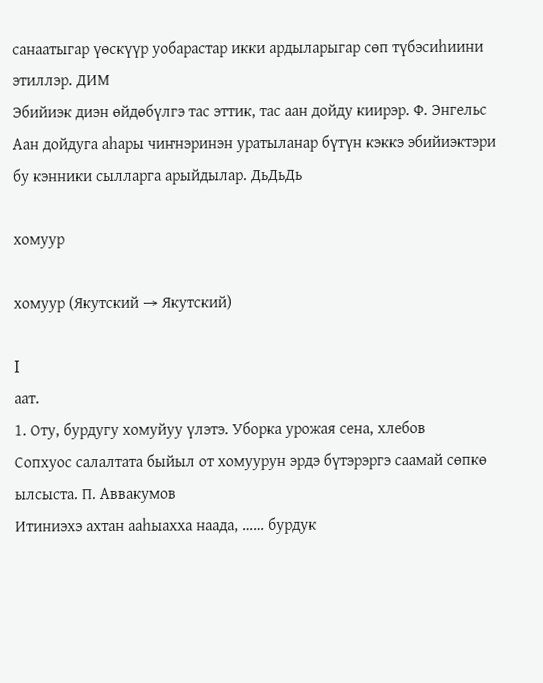санаатыгар үөскүүр уобарастар икки ардыларыгар сөп түбэсиһиини этиллэр. ДИМ
Эбийиэк диэн өйдөбүлгэ тас эттик, тас аан дойду киирэр. Ф. Энгельс
Аан дойдуга аһары чиҥнэринэн уратыланар бүтүн кэккэ эбийиэктэри бу кэнники сылларга арыйдылар. ДьДьДь

хомуур

хомуур (Якутский → Якутский)

I
аат.
1. Оту, бурдугу хомуйуу үлэтэ. Уборка урожая сена, хлебов
Сопхуос салалтата быйыл от хомуурун эрдэ бүтэрэргэ саамай сөпкө ылсыста. П. Аввакумов
Итиниэхэ ахтан ааһыахха наада, …… бурдук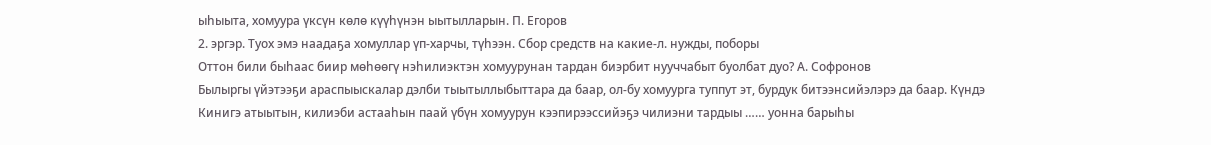ыһыыта, хомуура үксүн көлө күүһүнэн ыытылларын. П. Егоров
2. эргэр. Туох эмэ наадаҕа хомуллар үп-харчы, түһээн. Сбор средств на какие-л. нужды, поборы
Оттон били быһаас биир мөһөөгү нэһилиэктэн хомуурунан тардан биэрбит нууччабыт буолбат дуо? А. Софронов
Былыргы үйэтээҕи араспыыскалар дэлби тыытыллыбыттара да баар, ол-бу хомуурга туппут эт, бурдук битээнсийэлэрэ да баар. Күндэ
Кинигэ атыытын, килиэби астааһын паай үбүн хомуурун кээпирээссийэҕэ чилиэни тардыы …… уонна барыһы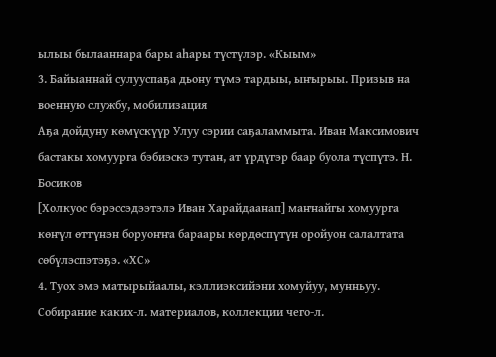ылыы былааннара бары аһары түстүлэр. «Кыым»
3. Байыаннай сулууспаҕа дьону түмэ тардыы, ыҥырыы. Призыв на военную службу, мобилизация
Аҕа дойдуну көмүскүүр Улуу сэрии саҕаламмыта. Иван Максимович бастакы хомуурга бэбиэскэ тутан, ат үрдүгэр баар буола түспүтэ. Н. Босиков
[Холкуос бэрэссэдээтэлэ Иван Харайдаанап] маҥнайгы хомуурга көҥүл өттүнэн боруоҥҥа бараары көрдөспүтүн оройуон салалтата сөбүлэспэтэҕэ. «ХС»
4. Туох эмэ матырыйаалы, кэллиэксийэни хомуйуу, мунньуу. Собирание каких-л. материалов, коллекции чего-л.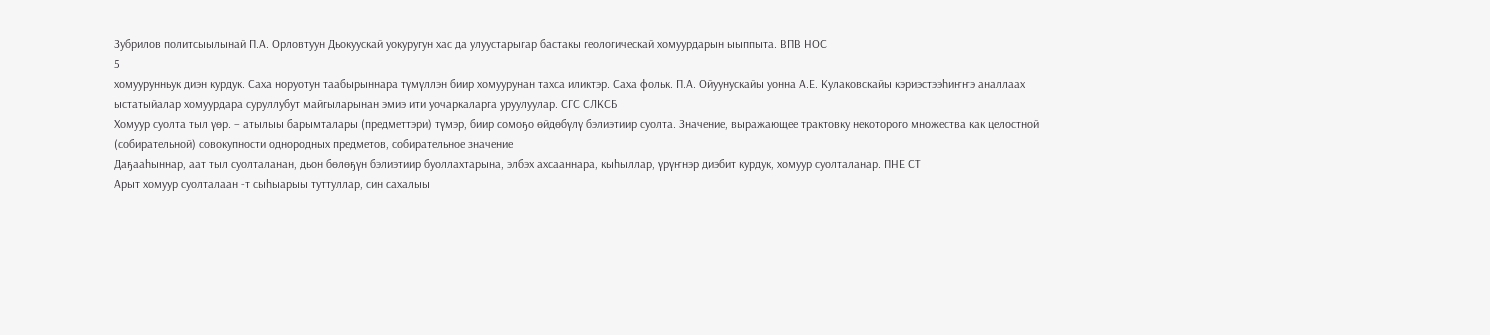Зубрилов политсыылынай П.А. Орловтуун Дьокуускай уокуругун хас да улуустарыгар бастакы геологическай хомуурдарын ыыппыта. ВПВ НОС
5
хомуурунньук диэн курдук. Саха норуотун таабырыннара түмүллэн биир хомуурунан тахса иликтэр. Саха фольк. П.А. Ойуунускайы уонна А.Е. Кулаковскайы кэриэстээһиҥҥэ аналлаах ыстатыйалар хомуурдара суруллубут майгыларынан эмиэ ити уочаркаларга уруулуулар. СГС СЛКСБ
Хомуур суолта тыл үөр. – атылыы барымталары (предметтэри) түмэр, биир сомоҕо өйдөбүлү бэлиэтиир суолта. Значение, выражающее трактовку некоторого множества как целостной (собирательной) совокупности однородных предметов, собирательное значение
Даҕааһыннар, аат тыл суолталанан, дьон бөлөҕүн бэлиэтиир буоллахтарына, элбэх ахсааннара, кыһыллар, үрүҥнэр диэбит курдук, хомуур суолталанар. ПНЕ СТ
Арыт хомуур суолталаан -т сыһыарыы туттуллар, син сахалыы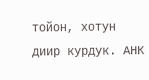тойон, хотун диир курдук. АНК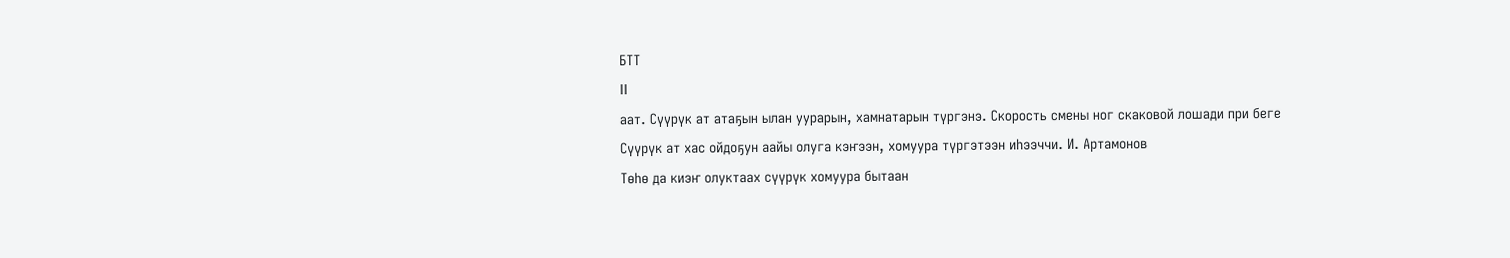БТТ
II
аат. Сүүрүк ат атаҕын ылан уурарын, хамнатарын түргэнэ. Скорость смены ног скаковой лошади при беге
Сүүрүк ат хас ойдоҕун аайы олуга кэҥээн, хомуура түргэтээн иһээччи. И. Артамонов
Төһө да киэҥ олуктаах сүүрүк хомуура бытаан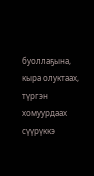буоллаҕына, кыра олуктаах, түргэн хомуурдаах сүүрүккэ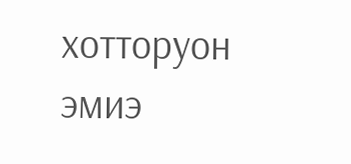хотторуон эмиэ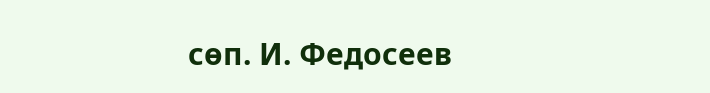сөп. И. Федосеев